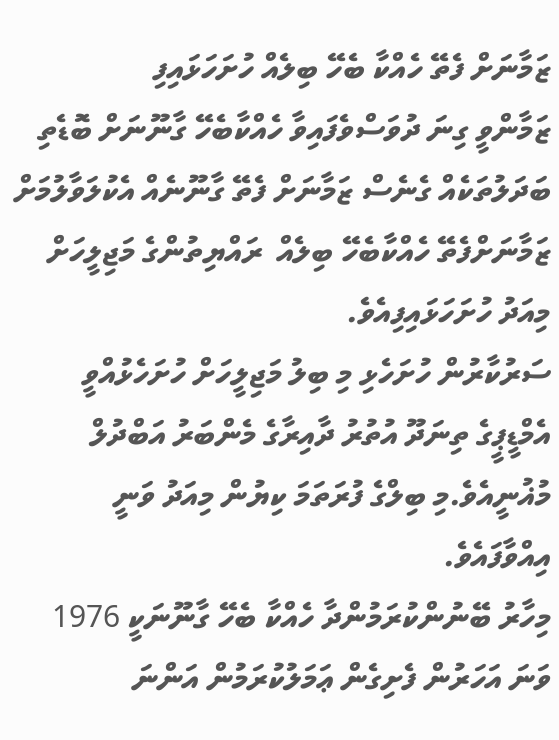ޒަމާނަށް ފެތޭ ހެއްކާ ބެހޭ ބިލެއް ހުށަހަޅައިފި
ޒަމާންވީ ގިނަ ދުވަސްވެފައިވާ ހެއްކާބެހޭ ގާނޫނަށް ބޮޑެތި ބަދަލުތަކެއް ގެނެސް ޒަމާނަށް ފެތޭ ގާނޫނެއް އެކުލަވާލުމަށް ޒަމާނަށްފެތޭ ހެއްކާބެހޭ ބިލެއް  ރައްޔިތުންގެ މަޖިލީހަށް މިއަދު ހުށަހަޅައިފިއެވެ.
ސަރުކާރުން ހުށަހެޅި މި ބިލު މަޖިލީހަށް ހުށަހެޅުއްވީ  އެމްޑީޕީގެ ތިނަދޫ އުތުރު ދާއިރާގެ މެންބަރު އަބްދުލް މުޣުނީއެވެ.މި ބިލްގެ ފުރަތަމަ ކިޔުން މިއަދު ވަނީ އިއްވާފައެވެ.
މިހާރު ބޭނުންކުރަމުންދާ ހެއްކާ ބެހޭ ގާނޫނަކީ 1976 ވަނަ އަހަރުން ފެށިގެން ޢަމަލުކުރަމުން އަންނަ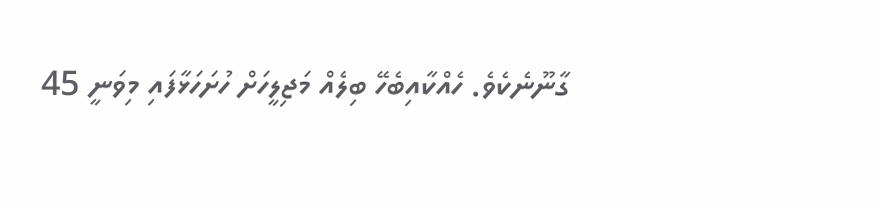ގާނޫނެކެވެ. ހެއްކާއިބެހޭ ބިލެއް މަޖިލީހަށް ހުށަހަޅާފައި މިވަނީ 45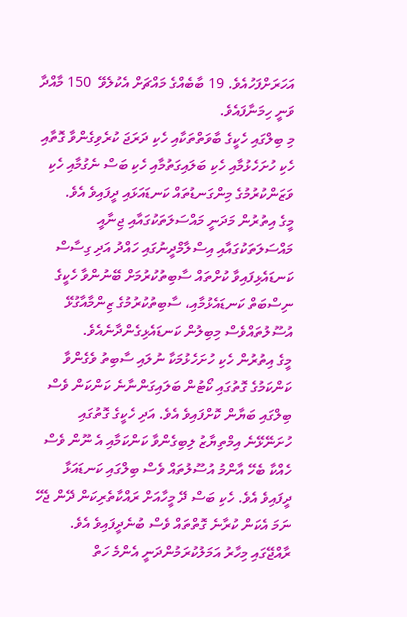އަހަރަށްފަހުއެވެ. 19 ބާބެއްގެ މައްޗަށް އެކުލެވޭ  150 މާއްދާ ވަނީ ހިމަނާފައެވެ.
މި ބިލްގައި ހެކީގެ ބާވަތްތަކާއި ހެކި ދަރަޖަ ކުރެވިގެންވާ ގޮތާއި ހެކި ހުށަހެޅުމާއި ހެކި ބަލައިގަތުމާއި ހެކި ބަސް ނެގުމާއި ހެކި ވަޒަންކުރުމުގެ މިންގަނޑުތައް ކަނޑައަޅައި ދީފައިވެ އެވެ.
މީގެ އިތުރުން މަދަނީ މައްސަލަތަކުގައާއި ޖިނާއީ މައްސަލަތަކުގައާއި އިސްލާމްދީނުގައި ހައްދު އަދި ގިސާސް ކަނޑައެޅިފައިވާ ކުށްތައް ސާބިތުކުރުމަށް ބޭނުންވާ ހެކީގެ ނިސްބަތް ކަނޑައެޅުމާއި، ސާބިތުކުރުމުގެ ޒިންމާއާގުޅޭ އުސޫލުތައްވެސް މިބިލުން ކަނޑައެޅިގެންދާނެއެވެ.
މީގެ އިތުރުން ހެކި ހުށަހެޅުމަކާ ނުލައި ސާބިތު ވެގެންވާ ކަންކަމުގެ ގޮތުގައި ކޯޓުން ބަލައިގަންނާނެ ކަންކަން ވެސް ބިލްގައި ބަޔާން ކޮށްފައިވެ އެވެ. އަދި ހެކީގެ ގޮތުގައި ހުށަނޭޅޭނެ އިމްތިޔާޒު ލިބިގެންވާ ކަންކަމާއި އެ ނޫން ވެސް ހެއްކާ ބެހޭ އާންމު އުސޫލުތައް ވެސް ބިލްގައި ކަނޑައަޅާ ދީފައިވެ އެވެ. ހެކި ބަސް ދޭ މީހާއަށް ރައްކާތެރިކަން ދޭން ޖެހޭ ނަމަ އެކަން ކުރާނެ ގޮތްތައް ވެސް ބުނެދީފައިވެ އެވެ.
ރާއްޖޭގައި މިހާރު އަމަލުކުރަމުންދަނީ އެންމެ ހަތް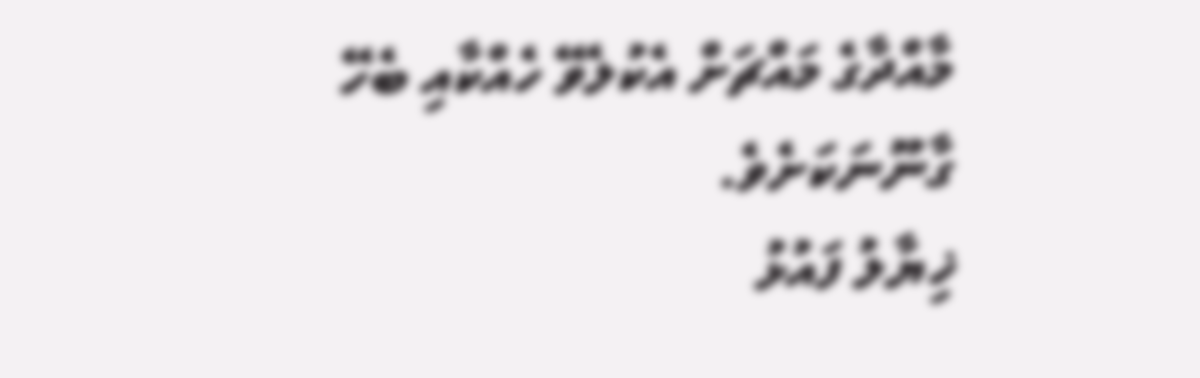މާއްދާގެ މައްޗަށް އެކުލެވޭ ހެއްކާއި ބެހޭ ގާނޫނަކަށެވެ.
ޚިޔާލު ފައުޅު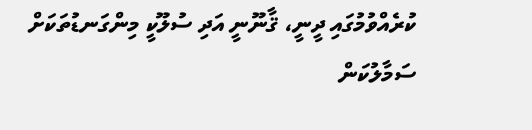ކުރެއްވުމުގައި ދީނީ، ޤާނޫނީ އަދި ސުލޫކީ މިންގަނޑުތަކަށް ސަމާލުކަން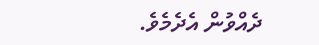ދެއްވުން އެދެމެވެ.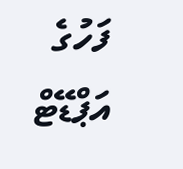ފަހުގެ އަޕްޑޭޓް